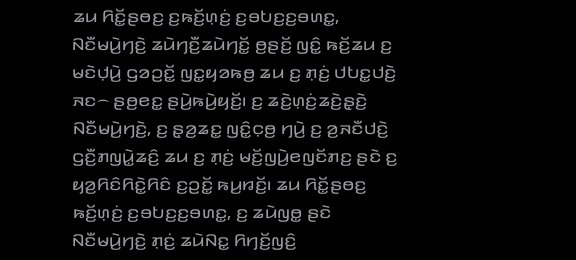ꤘꤣ ꤖꤢꤩ꤭ꤔꤥꤢ꤬ ꤢ꤬ꤒꤢꤩ꤬ꤛ꤫ꤢꤦ꤬ ꤢ꤬ꤋꤝꤢ꤬ꤢ꤬ꤋꤛꤢ꤭, ꤡꤢꤪꤗꤣꤧ꤬ꤚꤢꤧ꤬ ꤘꤣꤧꤚꤢꤪ꤬ꤘꤣꤧꤚꤢꤩ꤭ ꤥ꤬ꤔꤢꤩ꤬ ꤜꤢꤨ꤭ ꤒꤢꤩ꤬ꤘꤣ ꤢ꤬ ꤗꤢꤧꤓ꤫ꤣꤧ꤬ ꤞꤤꤑꤢꤩ꤭ ꤜꤢ꤭ꤟꤤꤒꤥ꤬ ꤘꤣ ꤢ꤬ ꤊ꤫ꤢꤦ꤬ ꤓꤝꤢ꤭ꤓꤢꤧ꤬ ꤏꤢ꤮ ꤔꤥ꤬ꤕꤢ꤭ ꤔꤣꤧ꤬ꤒꤣꤧ꤬ꤟꤢꤩ꤬꤯ ꤢ꤬ ꤘꤢꤧ꤬ꤛ꤫ꤢꤦ꤬ꤘꤢꤧ꤬ꤔ꤫ꤢꤧ꤬ ꤡꤢꤪꤗꤣꤧ꤬ꤚꤢꤧ꤬, ꤢ꤬ ꤔ꤫ꤤ꤬ꤘꤢ꤭ ꤜꤢꤨ꤭ꤍ꤫ꤥ꤬ ꤚꤣꤧ꤬ ꤢ꤬ ꤤ꤬ꤏꤢꤪꤓꤢꤧ꤬ ꤞꤢꤪ꤬ꤊꤜꤣꤧ꤭ꤘꤢꤨ꤬ ꤘꤣ ꤢ꤬ ꤊ꤫ꤢꤦ꤬ ꤗꤢꤩ꤬ꤜꤣꤧ꤬ꤕꤜꤢꤩꤊꤢ꤬ ꤔꤢꤧ ꤢ꤬ ꤟꤤ꤬ꤖꤢꤨꤖꤢꤧ꤭ꤖꤢꤨ ꤢ꤬ꤑꤢꤩ꤭ ꤒꤣ꤬ꤙꤢꤩ꤬꤯ ꤘꤣ ꤖꤢꤩ꤭ꤔꤥꤢ꤬ ꤒꤢꤩ꤬ꤛ꤫ꤢꤦ꤬ ꤢ꤬ꤋꤝꤢ꤬ꤢ꤬ꤋꤛꤢ꤭, ꤢ꤬ ꤘꤣꤧꤜꤥ꤭ ꤔꤢꤧ ꤡꤢꤪꤗꤣꤧ꤬ꤚꤢꤧ꤬ ꤊ꤫ꤢꤦ꤬ ꤘꤣꤧꤡꤢ꤭ ꤖꤚꤢꤩ꤬ꤜꤢꤨ꤬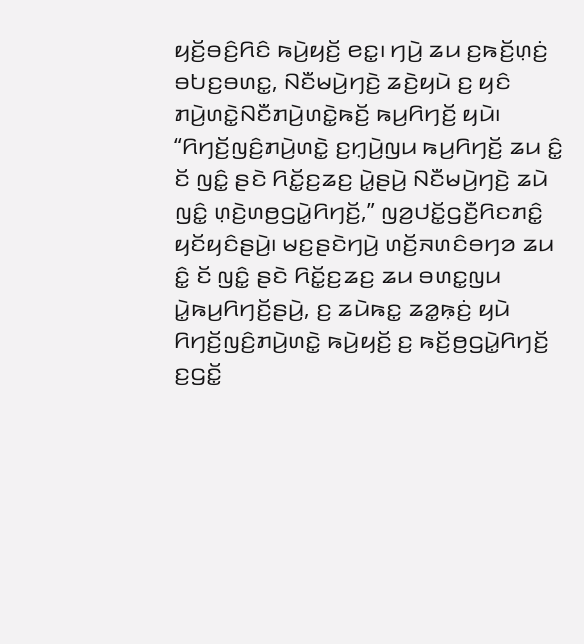ꤟꤢꤩ꤬ꤋꤢꤨ꤬ꤖꤢꤨ ꤒꤣꤧ꤬ꤟꤢꤩ꤬ ꤕꤢ꤭꤯ ꤚꤣꤧ꤬ ꤘꤣ ꤢ꤬ꤒꤢꤩ꤬ꤛ꤫ꤢꤦ꤬ ꤋꤝꤢ꤬ꤋꤛꤢ꤭, ꤡꤢꤪꤗꤣꤧ꤬ꤚꤢꤧ꤬ ꤘꤢꤧ꤬ꤟꤣꤧ ꤢ꤬ ꤟꤢꤨ ꤊꤣꤧ꤬ꤛꤢꤧ꤭ꤡꤢꤪꤊꤣꤧ꤬ꤛꤢꤧ꤭ꤒꤢꤩ꤬ ꤒꤣ꤬ꤖꤚꤢꤩ꤬ ꤟꤣꤧ꤯
“ꤖꤚꤢꤩ꤬ꤜꤢꤨ꤬ꤊꤣꤧ꤬ꤛꤢꤧ꤭ ꤢ꤬ꤚ꤫ꤣꤧ꤬ꤜꤣ ꤒꤣ꤬ꤖꤚꤢꤩ꤬ ꤘꤣ ꤢꤨ꤭ ꤢꤩ ꤜꤢꤨ꤭ ꤔꤢꤧ ꤖꤢꤩ꤭ꤢ꤬ꤘꤢ꤬ ꤣꤧ꤭ꤔꤣꤧ꤬ ꤡꤢꤪꤗꤣꤧ꤬ꤚꤢꤧ꤬ ꤘꤣꤧ ꤜꤢꤨ꤭ ꤛ꤫ꤢꤧ꤬ꤛꤥ꤬ꤞꤣꤧ꤭ꤖꤚꤢꤩ꤬,” ꤜꤤ꤬ꤓꤢꤩ꤭ꤞꤢꤪ꤬ꤖꤢꤊꤢꤨ꤭ ꤟꤢꤩꤟꤢꤨꤔꤣꤧ꤬꤯ ꤗꤢ꤬ꤔꤢꤧꤚꤣꤧ꤬ ꤛꤢꤩ꤬ꤏꤛꤢꤨꤋꤚꤤ ꤘꤣ ꤢꤨ꤭ ꤢꤩ ꤜꤢꤨ꤭ ꤔꤢꤧ ꤖꤢꤩ꤭ꤢ꤬ꤘꤢ꤬ ꤘꤣ ꤋꤛꤢ꤭ꤜꤣ ꤣꤧ꤭ꤒꤣ꤬ꤖꤚꤢꤩ꤬ꤔꤣꤧ꤬, ꤢ꤬ ꤘꤣꤧꤒꤢ꤭ ꤘꤤ꤭ꤒ꤫ꤢꤦ꤬ ꤟꤣꤧ ꤖꤚꤢꤩ꤬ꤜꤢꤨ꤬ꤊꤣꤧ꤬ꤛꤢꤧ꤭ ꤒꤣꤧ꤬ꤟꤢꤩ꤬ ꤢ꤬ ꤒꤢꤩ꤬ꤥ꤬ꤞꤣꤧ꤭ꤖꤚꤢꤩ꤬ ꤢ꤬ꤞꤢꤩ꤭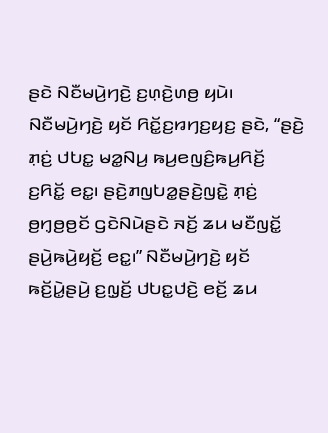ꤔꤢꤧ ꤡꤢꤪꤗꤣꤧ꤬ꤚꤢꤧ꤬ ꤢ꤬ꤛ꤫ꤢꤧ꤬ꤛꤥ꤬ ꤟꤣꤧ꤯
ꤡꤢꤪꤗꤣꤧ꤬ꤚꤢꤧ꤬ ꤟꤢꤩ ꤖꤢꤩ꤭ꤢ꤬ꤙꤚꤢ꤬ꤟꤢ꤬ ꤔꤢꤧ, “ꤔꤢꤧ꤬ ꤊ꤫ꤢꤦ꤬ ꤓꤝꤢ꤭ ꤗꤤ꤭ꤡꤣ꤬ ꤒꤣ꤬ꤕꤜꤢꤨ꤬ꤒꤣ꤬ꤖꤢꤩ꤬ ꤢ꤬ꤖꤢꤩ꤭ ꤕꤢ꤭꤯ ꤔꤢꤧ꤬ꤊꤜꤝꤤ꤭ꤔꤢꤧ꤬ꤜꤢꤧ꤭ ꤊ꤫ꤢꤦ꤬ ꤥ꤬ꤚ꤫ꤥ꤬ꤥ꤬ꤢꤩ ꤞꤢꤧꤡꤣꤧꤔꤢꤧ ꤏꤢꤩ꤬ ꤘꤣ ꤗꤢꤪꤜꤢꤩ꤭ ꤔꤣꤧ꤬ꤒꤣꤧ꤬ꤟꤢꤩ꤬ ꤕꤢ꤭꤯” ꤡꤢꤪꤗꤣꤧ꤬ꤚꤢꤧ꤬ ꤟꤢꤩ ꤒꤢꤩ꤬ꤣꤧ꤭ꤔꤣꤧ꤬ ꤢ꤬ꤜ꤫ꤢꤩ꤬ ꤓꤝꤢ꤭ꤓꤢꤧ꤬ ꤕꤢꤩ꤬ ꤘꤣ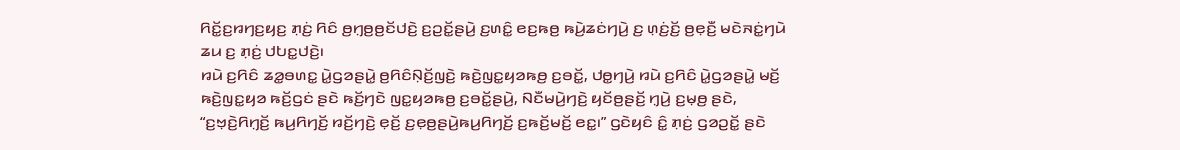ꤖꤢꤩ꤭ꤢ꤬ꤙꤚꤢ꤬ꤟꤢ꤬ ꤊ꤫ꤢꤦ꤬ ꤖꤢꤨ ꤥ꤬ꤚ꤫ꤥ꤬ꤥ꤬ꤢꤩꤓꤢꤧ꤬ ꤢ꤬ꤑꤢꤩ꤭ꤔꤣꤧ꤬ ꤢ꤬ꤛꤢꤨ꤭ ꤕꤢ꤬ꤒꤥ꤬ ꤒꤣꤧ꤬ꤘꤢꤦꤚꤣꤧ꤬ ꤢ꤬ ꤛ꤫ꤢꤦ꤬ꤢꤩ꤬ ꤥ꤬ꤕ꤫ꤢꤪ꤬ ꤗꤢꤧꤏꤢꤦ꤭ꤚꤣꤧ ꤘꤣ ꤢ꤬ ꤊ꤫ꤢꤦ꤬ ꤓꤝꤢ꤭ꤓꤢꤧ꤬꤯
ꤙꤣꤧ ꤢ꤬ꤖꤢꤨ ꤘꤤ꤭ꤋꤛꤢ꤭ ꤣꤧ꤭ꤞꤤꤔꤣꤧ꤭ ꤥ꤬ꤖꤢꤨꤡ꤫ꤢꤩ꤬ꤜꤢꤧ꤬ ꤒꤢꤧ꤬ꤜꤢ꤭ꤟꤤꤒꤥ꤬ ꤢ꤬ꤋꤢꤩ꤭, ꤓꤥ꤭ꤚꤣꤧ꤬ ꤙꤣꤧ ꤢ꤬ꤖꤢꤨ ꤣꤧ꤭ꤞꤤꤔꤣꤧ꤭ ꤗꤢꤩ꤬ ꤒꤢꤧ꤬ꤜꤢ꤭ꤟꤤ ꤒꤢꤩ꤬ꤞꤢꤦ ꤔꤢꤧ ꤒꤢꤩ꤬ꤚꤢꤧ ꤜꤢ꤭ꤟꤤꤒꤥ꤬ ꤢ꤬ꤋꤢꤩ꤭ꤔꤣꤧ꤬, ꤡꤢꤪꤗꤣꤧ꤬ꤚꤢꤧ꤬ ꤟꤢꤩꤥ꤬ꤔꤢꤩ꤬ ꤚ꤫ꤣꤧ꤬ ꤢ꤬ꤗ꤫ꤥ꤬ ꤔꤢꤧ, “ꤢ꤬ꤠ꤫ꤢꤧ꤬ꤖꤚ꤫ꤢꤩ꤬ ꤒꤣ꤬ꤖꤚꤢꤩ꤬ ꤙꤢꤩ꤬ꤚꤢꤧ꤬ ꤕ꤫ꤢꤩ꤬ ꤢ꤬ꤕ꤫ꤥ꤬ꤔꤣꤧ꤬ꤒꤣ꤬ꤖꤚꤢꤩ꤬ ꤢ꤬ꤒꤢꤩ꤬ꤗꤢꤩ꤬ ꤕꤢ꤭꤯” ꤞꤢꤧꤟꤢꤨ ꤢꤨ꤭ ꤊ꤫ꤢꤦ꤬ ꤞꤤꤑꤢꤩ꤭ ꤔꤢꤧ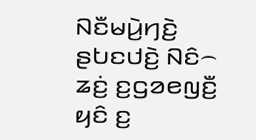ꤡꤢꤪꤗꤣꤧ꤬ꤚꤢꤧ꤬ ꤔꤝꤢꤓꤢꤧ꤬ ꤡꤢꤨ꤮ ꤘꤢꤦ꤬ ꤢ꤬ꤞꤤꤕꤜꤢꤪ꤬ ꤟꤢꤨ ꤢ꤬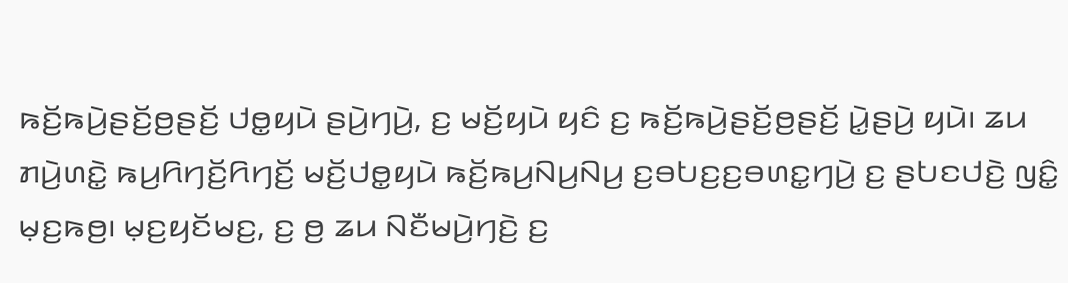ꤒꤢꤩ꤬ꤒꤣꤧ꤬ꤔꤢꤩ꤬ꤥ꤬ꤔꤢꤩ꤬ ꤓꤥ꤭ꤟꤣꤧ ꤔꤣꤧ꤬ꤚꤣꤧ꤬, ꤢ꤬ ꤗꤢꤩ꤬ꤟꤣꤧ ꤟꤢꤨ ꤢ꤬ ꤒꤢꤩ꤬ꤒꤣꤧ꤬ꤔꤢꤩ꤬ꤥ꤬ꤔꤢꤩ꤬ ꤣꤧ꤭ꤔꤣꤧ꤬ ꤟꤣꤧ꤯ ꤘꤣ ꤊꤣꤧ꤬ꤛꤢꤧ꤭ ꤒꤣ꤬ꤖꤚꤢꤩ꤬ꤖꤚꤢꤩ꤬ ꤗꤢꤩ꤬ꤓꤥ꤭ꤟꤣꤧ ꤒꤢꤩ꤬ꤒꤣ꤬ꤡꤣ꤬ꤡꤣ꤬ ꤢ꤬ꤋꤝꤢ꤬ꤢ꤬ꤋꤛꤢ꤭ꤚꤣꤧ꤬ ꤢ꤬ ꤔꤝꤢꤓꤢꤧ꤬ ꤜꤢꤨ꤭ ꤗ꤫ꤢ꤬ꤒꤥ꤬꤯ ꤗ꤫ꤢ꤬ꤟꤢꤩꤗꤢ꤬, ꤢ꤬ ꤥ꤬ ꤘꤣ ꤡꤢꤪꤗꤣꤧ꤬ꤚꤢꤧ꤬ ꤢ꤬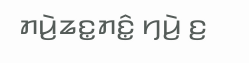ꤊꤣꤧ꤬ꤘꤢ꤭ꤊꤢꤨ꤭ ꤚꤣꤧ꤬ ꤢ꤬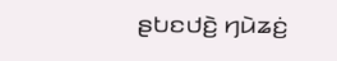ꤔꤝꤢꤓꤢꤧ꤬ ꤚꤣꤧꤘꤢꤦ꤬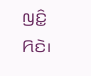ꤜꤢꤨ꤭ ꤖꤢꤧ꤯